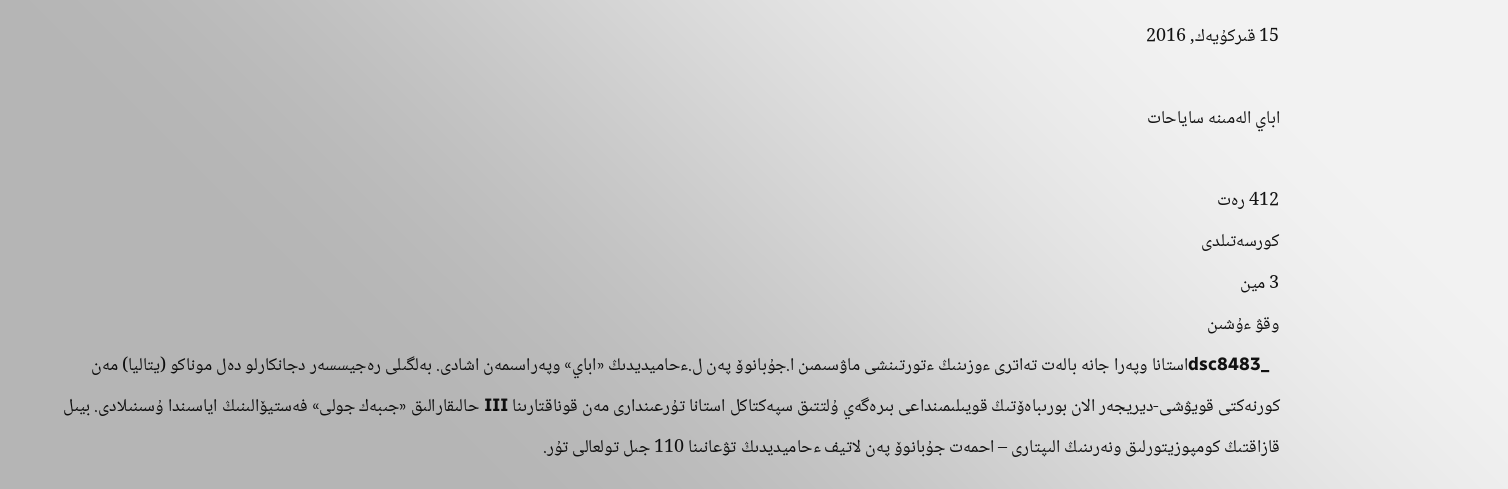15 قىركۇيەك, 2016

اباي الەمىنە ساياحات

412 رەت
كورسەتىلدى
3 مين
وقۋ ءۇشىن
  _dsc8483استانا وپەرا جانە بالەت تەاترى ءوزىنىڭ ءتورتىنشى ماۋسىمىن ا.جۇبانوۆ پەن ل.ءحاميديدىڭ «اباي» وپەراسىمەن اشادى. بەلگىلى رەجيسسەر دجانكارلو دەل موناكو (يتاليا) مەن كورنەكتى قويۋشى-ديريجەر الان بورىباەۆتىڭ قويىلىمىنداعى بىرەگەي ۇلتتىق سپەكتاكل استانا تۇرعىندارى مەن قوناقتارىنا III حالىقارالىق «جىبەك جولى» فەستيۆالىنىڭ اياسىندا ۇسىنىلادى. بيىل قازاقتىڭ كومپوزيتورلىق ونەرىنىڭ الىپتارى – احمەت جۇبانوۆ پەن لاتيف ءحاميديدىڭ تۋعانىنا 110 جىل تولعالى تۇر.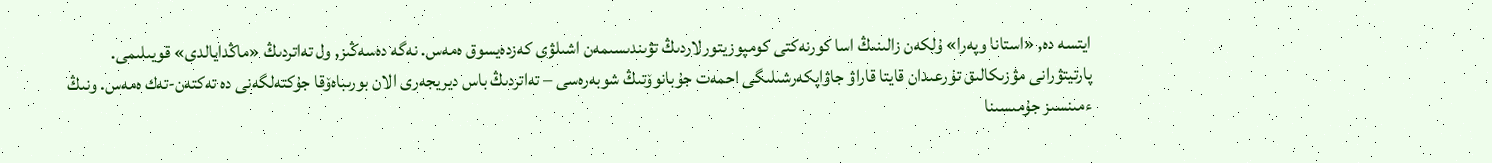ايتسە دە, «استانا وپەرا» ۇلكەن زالىنىڭ اسا كورنەكتى كومپوزيتورلاردىڭ تۋىندىسىمەن اشىلۋى كەزدەيسوق ەمەس. نەگە دەسەڭىز, ول تەاتردىڭ «ماڭدايالدى» قويىلىمى. پارتيتۋرانى مۋزىكالىق تۇرعىدان قايتا قاراۋ جاۋاپكەرشىلىگى احمەت جۇبانوۆتىڭ شوبەرەسى – تەاتردىڭ باس ديريجەرى الان بورىباەۆقا جۇكتەلگەنى دە تەكتەن-تەك ەمەس. ونىڭ ءمىنسىز جۇمىسىنا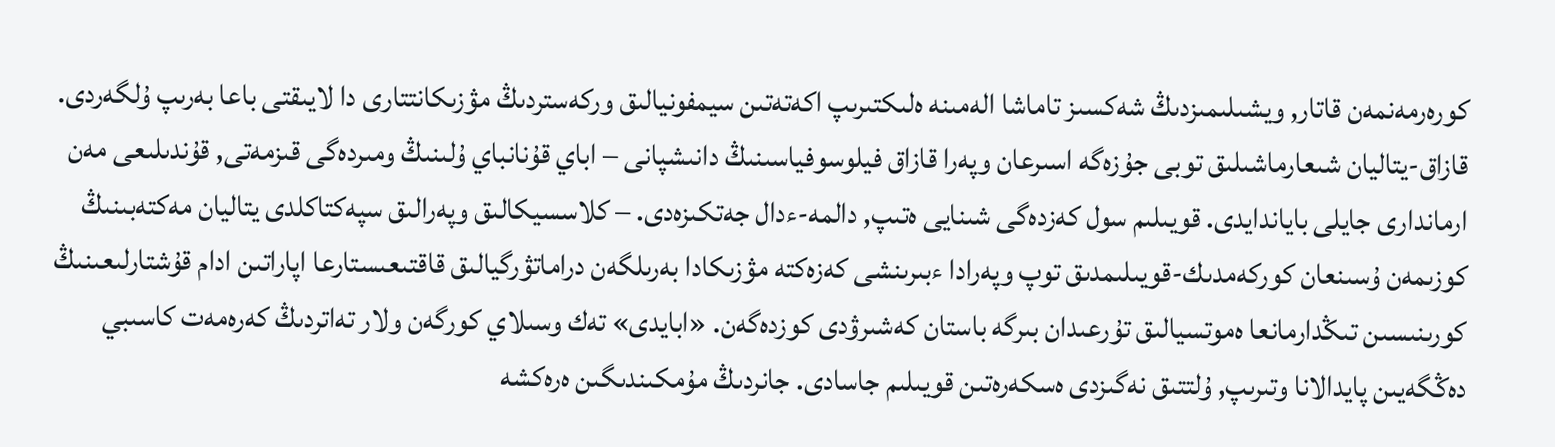كورەرمەنمەن قاتار, ويشىلىمىزدىڭ شەكسىز تاماشا الەمىنە ەلىكتىرىپ اكەتەتىن سيمفونيالىق وركەستردىڭ مۋزىكانتتارى دا لايىقتى باعا بەرىپ ۇلگەردى. قازاق-يتاليان شىعارماشىلىق توبى جۇزەگە اسىرعان وپەرا قازاق فيلوسوفياسىنىڭ دانىشپانى – اباي قۇنانباي ۇلىنىڭ ومىردەگى قىزمەتى, قۇندىلىعى مەن ارماندارى جايلى باياندايدى. قويىلىم سول كەزدەگى شىنايى ەتىپ, دالمە-ءدال جەتكىزەدى. – كلاسسيكالىق وپەرالىق سپەكتاكلدى يتاليان مەكتەبىنىڭ كوزىمەن ۇسىنعان كوركەمدىك-قويىلىمدىق توپ وپەرادا ءبىرىنشى كەزەكتە مۋزىكادا بەرىلگەن دراماتۋرگيالىق قاقتىعىستارعا اپاراتىن ادام قۇشتارلىعىنىڭ كورىنىسىن تىڭدارمانعا ەموتسيالىق تۇرعىدان بىرگە باستان كەشىرۋدى كوزدەگەن. «ابايدى» تەك وسىلاي كورگەن ولار تەاتردىڭ كەرەمەت كاسىبي دەڭگەيىن پايدالانا وتىرىپ, ۇلتتىق نەگىزدى ەسكەرەتىن قويىلىم جاسادى. جانردىڭ مۇمكىندىگىن ەرەكشە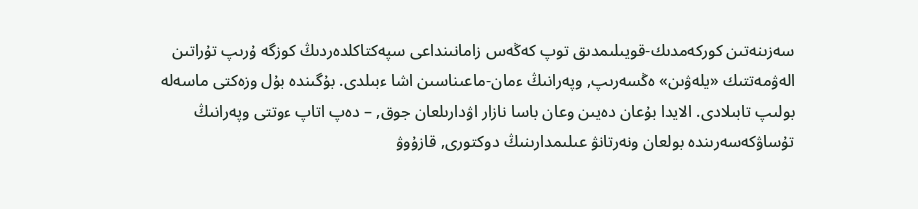سەزىنەتىن كوركەمدىك-قويىلىمدىق توپ كەڭەس زامانىنداعى سپەكتاكلدەردىڭ كوزگە ۇرىپ تۇراتىن الەۋمەتتىك «يلەۋىن» ەڭسەرىپ, وپەرانىڭ ءمان-ماعىناسىن اشا ءبىلدى. بۇگىندە بۇل وزەكتى ماسەلە بولىپ تابىلادى. الايدا بۇعان دەيىن وعان باسا نازار اۋدارىلعان جوق, – دەپ اتاپ ءوتتى وپەرانىڭ تۇساۋكەسەرىندە بولعان ونەرتانۋ عىلىمدارىنىڭ دوكتورى, قازۇوۋ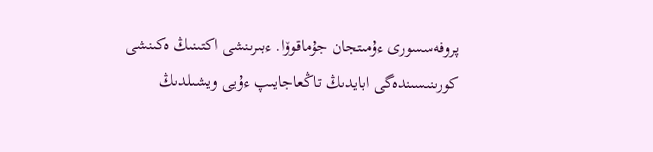پروفەسسورى ءۇمىتجان جۇماقوۆا. ءبىرىنشى اكتىنىڭ ەكىنشى كورىنىسىندەگى ابايدىڭ تاڭعاجايىپ ءۇيى ويشىلدىڭ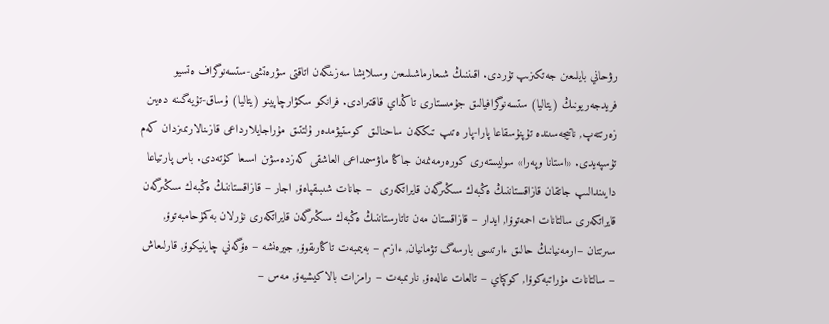رۋحاني بايلىعىن جەتكىزىپ تۇردى. اقىننىڭ شىعارماشىلىعىن وسىلايشا سەزىنگەن اتاقتى سۋرەتشى-ستسەنوگراف ەتسيو فريدجەريونىڭ (يتاليا) ستسەنوگرافيالىق جۇمىستارى تاڭداي قاقتىرادى. فرانكو سكۋارچاپينو (يتاليا) ۇساق-تۇيەگىنە دەيىن زەرتتەپ, ناتيجەسىندە تۇپنۇسقاعا پارا-پار ەتىپ تىككەن ساحنالىق كوستيۋمدەر ۇلتتىق مۇراجايلارداعى قازىنالارىمىزدان كەم تۇسپەيدى. «استانا وپەرا» سوليستەرى كورەرمەنمەن جاڭا ماۋسىمداعى العاشقى كەزدەسۋىن اسىعا كۇتەدى. باس پارتياعا دايىندالىپ جاتقان قازاقستاننىڭ ەڭبەك سىڭىرگەن قايراتكەرى  – جانات شىبىقپاەۆ, اجار – قازاقستاننىڭ ەڭبەك سىڭىرگەن قايراتكەرى سالتانات احمەتوۆا, ايدار – قازاقستان مەن تاتارستاننىڭ ەڭبەك سىڭىرگەن قايراتكەرى نۇرلان بەكمۇحامبەتوۆ, سىرتتان –ارمەنيانىڭ حالىق ءارتىسى بارسەگ تۋمانيان, ءازىم – بەيىمبەت تاڭارىقوۆ, جيرەنشە – ەۆگەني چاينيكوۆ, قارلىعاش – سالتانات مۇراتبەكوۆا, كوكپاي – تالعات عالەەۆ, نارىمبەت – رامزات بالاكيشيەۆ, مەس –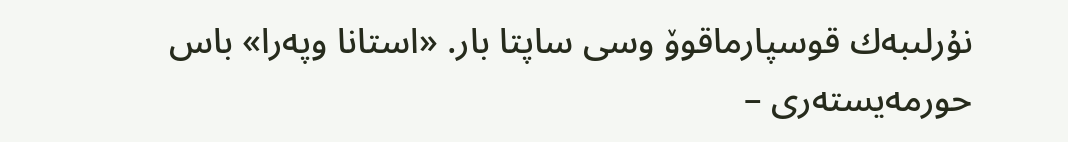نۇرلىبەك قوسپارماقوۆ وسى ساپتا بار. «استانا وپەرا» باس حورمەيستەرى –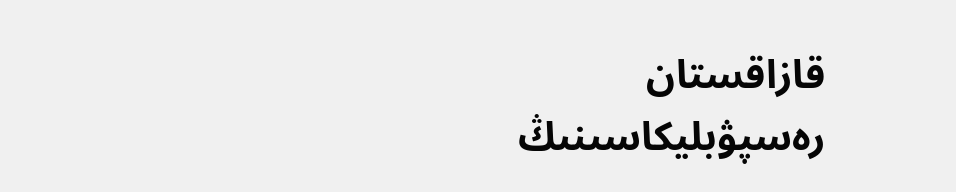قازاقستان رەسپۋبليكاسىنىڭ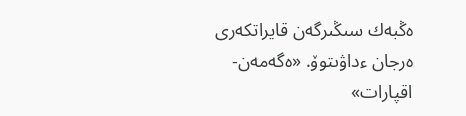ەڭبەك سىڭىرگەن قايراتكەرى ەرجان ءداۋىتوۆ. «ەگەمەن-اقپارات»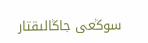سوڭعى جاڭالىقتار